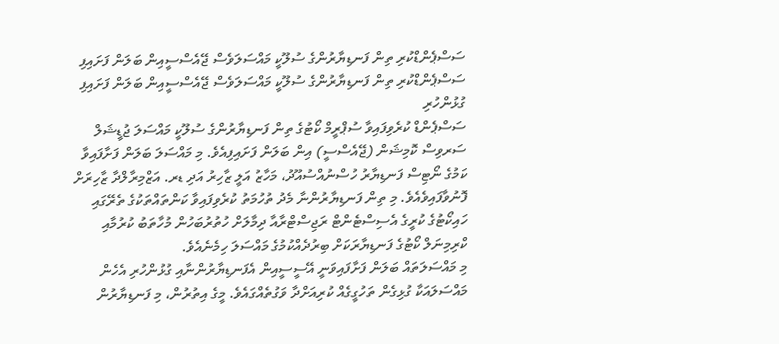ސަސްޕެންޑްކުރި ތިން ފަނޑިޔާރުންގެ ސުލޫކީ މައްސަލަވެސް ޖޭއެސްސީއިން ބަލަން ފަށައިފި
ސަސްޕެންޑްކުރި ތިން ފަނޑިޔާރުންގެ ސުލޫކީ މައްސަލަވެސް ޖޭއެސްސީއިން ބަލަން ފަށައިފި
ގުޅުންހުރި
ސަސްޕެންޑް ކުރެވިފައިވާ ސުޕްރީމް ކޯޓުގެ ތިން ފަނޑިޔާރުންގެ ސުލޫކީ މައްސަލަ ޖުޑީޝަލް ސަރވިސް ކޮމިޝަން (ޖޭއެސްސީ) އިން ބަލަން ފަށައިފިއެވެ. މި މައްސަލަ ބަލަން ފަށާފައިވާ ކަމުގެ ނޯޓިސް ފަނޑިޔާރު ހުސްނުއްސުއޫދު، މަހާޒު އަލީ ޒާހިރު އަދި ޑރ. އަޒްމިރާލްދާ ޒާހިރަށް ފޮނުވާފައިވެއެވެ. މި ތިން ފަނޑިޔާރުންނާ މެދު ތުހުމަތު ކުރެވިފައިވާ ކަންތައްތަކުގެ ތެރޭގައި ހައިކޯޓުގެ ކުރީގެ އެސިސްޓެންޓް ރަޖިސްޓްރާއާ ދިމާލަށް ހުތުރުބަހުން މުހާތަބު ކުރުމާއި ކްރިމިނަލް ކޯޓުގެ ފަނޑިޔާރަކަށް ބިރުދެއްކުމުގެ މައްސަލަ ހިމެނެއެވެ.
މި މައްސަލަތައް ބަލަން ފަށާފައިވަނީ އޭސީސީއިން އެފަނޑިޔާރުންނާއި ގުޅުންހުރި އެހެން މައްސަލައަކާ ގުޅިގެން ތަހުގީގެއް ކުރިއަށްދާ ވަގުތެއްގައެވެ. މީގެ އިތުރުން، މި ފަނޑިޔާރުން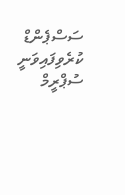ސަސްޕެންޑް ކުރެވިފައިވަނީ ސުޕްރީމް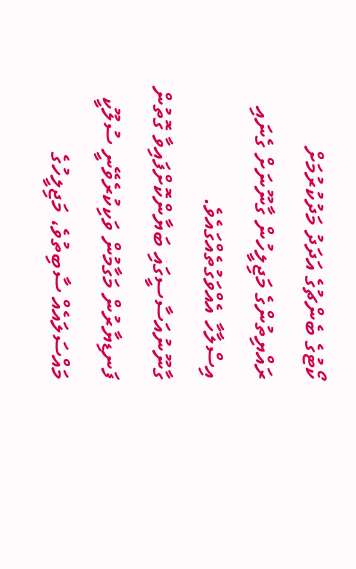ކޯޓުގެ ބެންޗުގެ އަދަދު މަދުކުރުމަށް ރައްޔިތުންގެ މަޖިލީހުން ގާނޫނަށް ގެނައި އިސްލާހާ އެއްވަގުތެއްގައެވެ.
ގާނޫނުއަސާސީގައި ބަޔާންކޮށްފައިވާ ގޮތުން ފަނޑިޔާރުން މަގާމުން ވަކިކުރެވޭނީ ސުލޫކީ މައްސަލައެއް ސާބިތުވެ، މަޖިލީހުގެ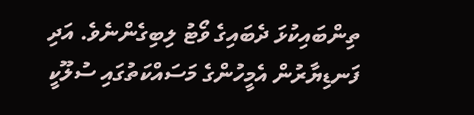ތިންބައިކުޅަ ދެބައިގެ ވޯޓު ލިބިގެންނެވެ. އަދި ފަނޑިޔާރުން އެމީހުންގެ މަސައްކަތުގައި ސުލޫކީ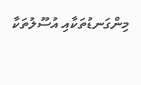މިންގަނޑުތަކާއި އުސޫލުތަކާ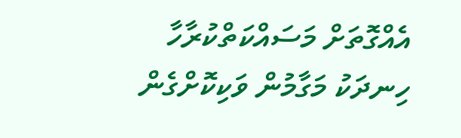އެއްގޮތަށް މަސައްކަތްކުރާހާ ހިނދަކު މަގާމުން ވަކިކޮށްގެން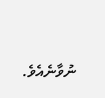ނުވާނެއެވެ.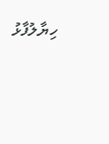ހިޔާލުފާޅު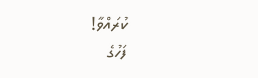ކުރައްވާ!
ފަހުގެ